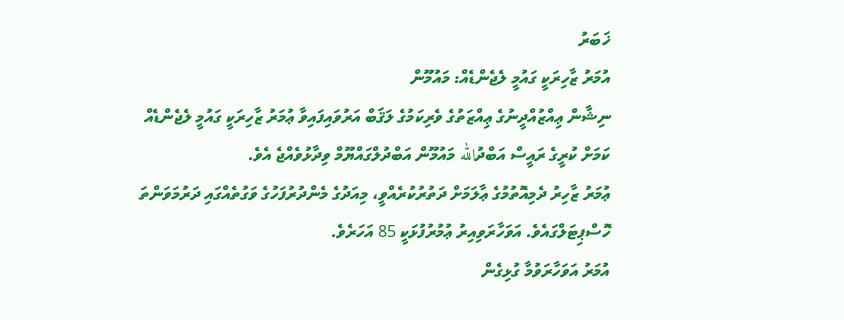ޚަބަރު
އުމަރު ޒާހިރަކީ ގައުމީ ލެޖެންޑެއް: މައުމޫން
ނިޝާން ޢިއްޒުއްދީނުގެ ޢިއްޒަތުގެ ވެރިކަމުގެ ލަޤަބް އަރުވައިފައިވާ ޢުމަރު ޒާހިރަކީ ގައުމީ ލެޖެންޑެއް ކަމަށް ކުރީގެ ރައީސް އަބްދުالله މައުމޫން އަބްދުލްގައްޔޫމް ވިދާޅުވެއްޖެ އެވެ.
ޢުމަރު ޒާހިރު ދެމިއޮތުމުގެ ޢާލަމަށް ދަތުރުކުރެއްވީ، މިއަދުގެ މެންދުރުފަހުގެ ވަގުތެއްގައި ދަރުމަވަންތަ ހޮސްޕިޓަލްގައެވެ. އަވަހާރަވިއިރު ޢުމުރުފުޅަކީ 85 އަހަރެވެ.
އުމަރު އަވަހާރަވުމާ ގުޅިގެން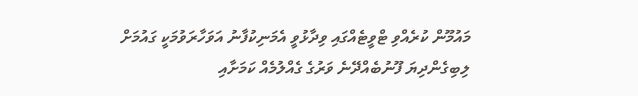މައުމޫން ކުރެއްވި ޓްވީޓެއްގައި ވިދާޅުވީ އެމަނިކުފާނު އަވަހާރަވުމަކީ ގައުމަށް ލިބިގެންދިޔަ ފޫނުބެއްދޭނެ ވަރުގެ ގެއްލުމެއް ކަމަށާއި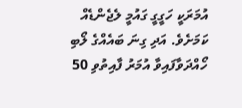އުމަރަކީ ހަގީގީ ގައުމީ ލެޖެންޑެއް ކަމަށެވެ. އަދި ގިނަ ބައެއްގެ ލޯބި ހޯއްދަވާފައިވާ އުމަރު ފާއިތުވި 50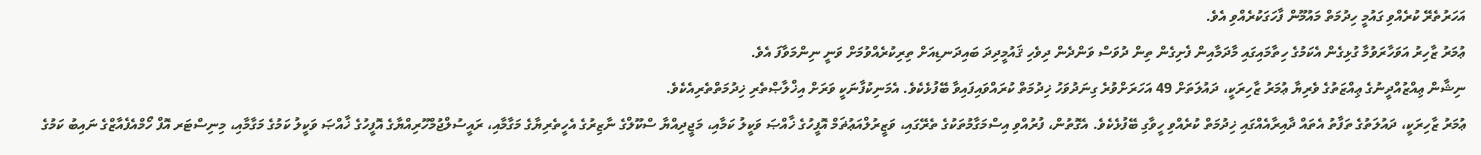އަހަރުތެރޭ ކުރެއްވި ގައުމީ ހިދުމަތް މައުމޫން ފާހަގަކުރެއްވި އެވެ.
ޢުމަރު ޒާހިރު އަވަހާރަވުމާ ގުޅިގެން އެކަމުގެ ހިތާމައިގައި މާދަމާއިން ފެށިގެން ތިން ދުވަސް ވަންދެން ދިވެހި ޤައުމީދިދަ ބައިދަނޑިއަށް ތިރިކުރެއްވުމަށް ވަނީ ނިންމަވާފަ އެވެ.
ނިޝާން ޢިއްޒުއްދީނުގެ ޢިއްޒަތުގެ ވެރިޔާ ޢުމަރު ޒާހިރަކީ، ދައުލަތަށް 49 އަހަރަށްވުރެ ގިނަދުވަހު ޚިދުމަތް ކުރައްވައިފައިވާ ބޭފުޅެކެވެ. އެމަނިކުފާނަކީ ވަރަށް އިޚްލާޞްތެރި ޚިދުމަތްތެރިއެކެވެ.
ޢުމަރު ޒާހިރަކީ، ދައުލަތުގެ ތަފާތު އެތައް ދާއިރާއެއްގައި ޚިދުމަތް ކުރެއްވި ހީވާގި ބޭފުޅެކެވެ. އެގޮތުން، ފުރުއްވި އިސްމަގާމުތަކުގެ ތެރޭގައި، ވަޒީރުލްއަޢުޡަމް އޮފީހުގެ ޚާއްޞަ ވަކީލު ކަމާއި، މަޖީދިއްޔާ ސްކޫލްގެ ނާޒިރުގެ އެހީތެރިޔާގެ މަގާމާއި، ރައީސުލްޖުމްހޫރިއްޔާގެ އޮފީހުގެ ޚާއްޞަ ވަކީލު ކަމުގެ މަގާމާއި، މިނިސްޓަރ އޮފް ހޯމްއެފެއާޒްގެ ނައިބު ކަމުގެ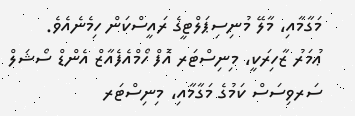މަގާމާއި، މާލޭ މުނިސިޕަލްޓީގެ ރައީސްކަން ހިމެނެއެވެ.
ޢުމަރު ޒާހިރަކީ، މިނިސްޓަރ އޮފް ހޯމްއެފެއާޒް އެންޑް ސޯޝަލް ސަރވިސަސް ކަމުގެ މަގާމާއި، މިނިސްޓަރ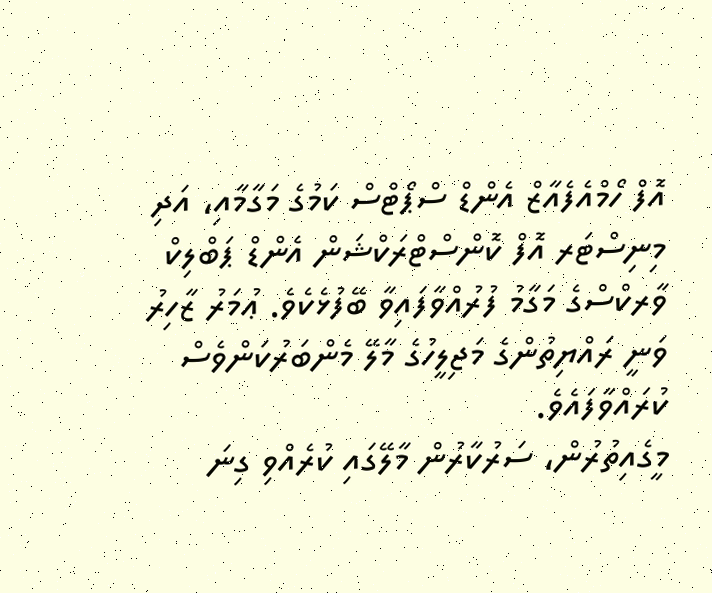އޮފް ހޯމްއެފެއާޒް އެންޑް ސްޕޯޓްސް ކަމުގެ މަގާމާއި، އަދި މިނިސްޓަރ އޮފް ކޮންސްޓްރަކްޝަން އެންޑް ޕަބްލިކް ވާރކްސްގެ މަގާމު ފުރުއްވާފައިވާ ބޭފުޅެކެވެ. ޢުމަރު ޒާހިރު ވަނީ ރައްޔިތުންގެ މަޖިލީހުގެ މާލޭ މެންބަރުކަންވެސް ކުރައްވާފައެވެ.
މީގެއިތުރުން، ސަރުކާރުން މާލޭގައި ކުރެއްވި ގިނަ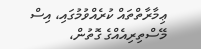ޢިމާރާތްތައް ކުރެއްވުމުގައި، އިސް މޭސްތިރިއެއްގެ ގޮތުން،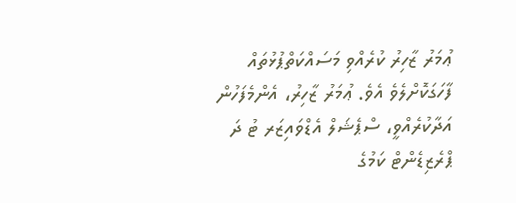ޢުމަރު ޒާހިރު ކުރެއްވި މަސައްކަތްޕުޅުތައް ފާހަގަކޮށްލެވެ އެވެ. ޢުމަރު ޒާހިރު، އެންމެފަހުން އަދާކުރެއްވީ، ސްޕެޝަލް އެޑްވައިޒަރ ޓު ދަ ޕްރެޒިޑެންޓް ކަމުގެ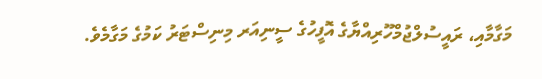މަގާމާއި، ރައީސުލްޖުމްހޫރިއްޔާގެ އޮފީހުގެ ސީނިއަރ މިނިސްޓަރު ކަމުގެ މަގާމެވެ.